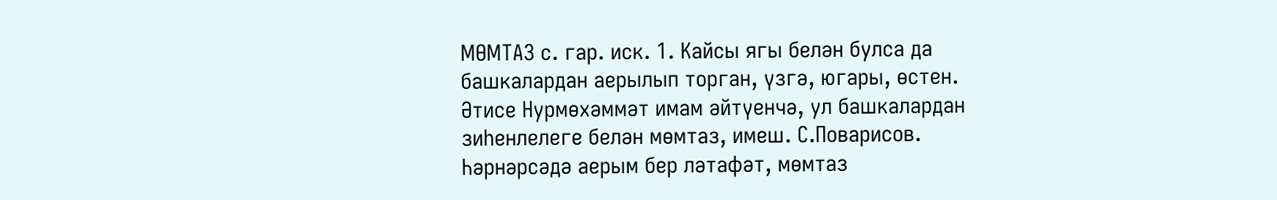МӨМТАЗ с. гар. иск. 1. Кайсы ягы белән булса да башкалардан аерылып торган, үзгә, югары, өстен. Әтисе Нурмөхәммәт имам әйтүенчә, ул башкалардан зиһенлелеге белән мөмтаз, имеш. С.Поварисов. Һәрнәрсәдә аерым бер ләтафәт, мөмтаз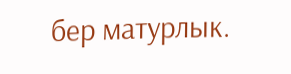бер матурлык.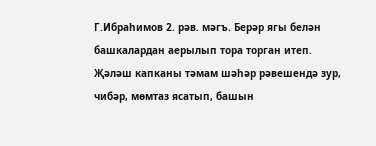Г.Ибраһимов 2. рәв. мәгъ. Берәр ягы белән башкалардан аерылып тора торган итеп. Җәләш капканы тәмам шәһәр рәвешендә зур, чибәр, мөмтаз ясатып, башын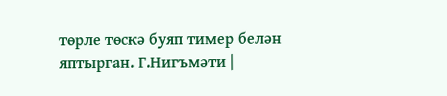төрле төскә буяп тимер белән яптырган. Г.Нигъмәти |